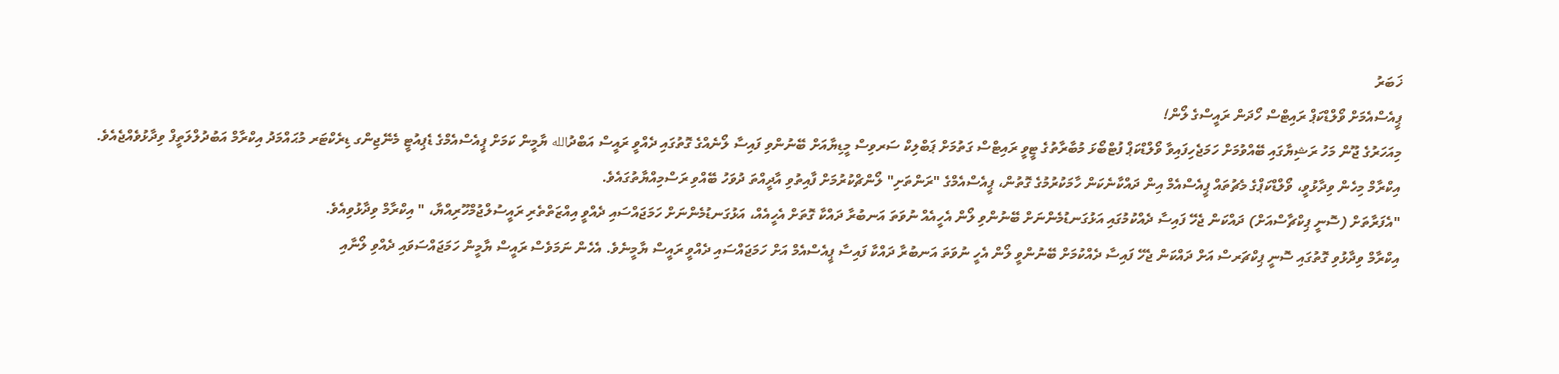ޚަބަރު
ޕީއެސްއެމަށް ވޯލްޑްކަޕް ރައިޓްސް ހޯދަން ރައީސްގެ ލޯން!
މިއަހަރުގެ ޖޫން މަހު ރަޝިޔާގައި ބޭއްވުމަށް ހަމަޖެހިފައިވާ ވޯލްޑްކަޕް ފުޓްބޯޅަ މުބާރާތުގެ ޓީވީ ރައިޓްސް ގަތުމަށް ޕަބްލިކް ސަރވިސް މީޑިޔާއަށް ބޭނުންވި ފައިސާ ލޯނެއްގެ ގޮތުގައި ދެއްވީ ރައީސް އަބްދުالله ޔާމީން ކަމަށް ޕީއެސްއެމްގެ ޑެޕިއުޓީ މެނޭޖިންގ ޑިރެކްޓަރ މުޙައްމަދު އިކްރާމް އަބުދުލްލަތީފް ވިދާޅުވެއްޖެއެވެ.
އިކްރާމް މިހެން ވިދާޅުވީ، ވޯލްޑްކަޕްގެ މެޗުތައް ޕީއެސްއެމް އިން ދައްކާނެކަން ހާމަކުރުމުގެ ގޮތުން، ޕީއެސްއެމްގެ "ރަންތަށި" ލޯންޗްކުރުމަށް ފާއިތުވި އާދީއްތަ ދުވަހު ބޭއްވި ރަސްމިއްޔާތުގައެވެ.
"އެފަރާތަށް (ސޮނީ ޕިކްޗާސްއަށް) ދައްކަން ޖެހޭ ފައިސާ ދެއްކުމުގައި އަޅުގަނޑުމެންނަށް ބޭނުންވި ލޯން އެހީއެއް ނުވަތަ އަނބުރާ ދައްކާ ގޮތަށް އެހީއެއް، އަޅުގަނޑުމެންނަށް ހަމަޖައްސައި ދެއްވީ އިއްޒަތްތެރި ރައީސުލްޖުމްހޫރިއްޔާ، " އިކްރާމް ވިދާޅުވިއެވެ.
އިކްރާމް ވިދާޅުވި ގޮތުގައި ސޮނީ ޕިކްޗަރސް އަށް ދައްކަން ޖެހޭ ފައިސާ ދެއްކުމަށް ބޭނުންވީ ލޯން އެހީ ނުވަތަ އަނބުރާ ދައްކާ ފައިސާ ޕީއެސްއެމް އަށް ހަމަޖައްސައި ދެއްވީ ރައީސް ޔާމީނެވެ. އެހެން ނަމަވެސް ރައީސް ޔާމީން ހަމަޖައްސަވައި ދެއްވި ލޯނާއި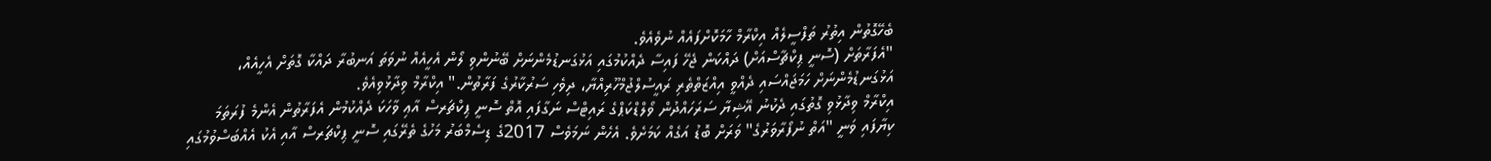ބެހޭގޮތުން އިތުރު ތަފްސީލެއް އިކްރާމް ހާމަކޮށްފައެއް ނުވެއެވެ.
"އެފަރާތަށް (ސޮނީ ޕިކްޗާސްއަށް) ދައްކަން ޖެހޭ ފައިސާ ދެއްކުމުގައި އަޅުގަނޑުމެންނަށް ބޭނުންވި ލޯން އެހީއެއް ނުވަތަ އަނބުރާ ދައްކާ ގޮތަށް އެހީއެއް، އަޅުގަނޑުމެންނަށް ހަމަޖައްސައި ދެއްވީ އިއްޒަތްތެރި ރައީސުލްޖުމްހޫރިއްޔާ، ދިވެހި ސަރުކާރުގެ ފަރާތުން." އިކްރާމް ވިދާޅުވިއެވެ.
އިކްރާމް ވިދާޅުވި ގޮތުގައި ދެކުނު އޭޝިޔާ ސަރަހައްދުން ވޯލްޑްކަޕްގެ ރައިޓްސް ނަގާފައި އޮތް ސޮނީ ޕިކްޗަރސް އާޢި ވާހަކަ ދެއްކުމުން އެފަރާތުން އެންމެ ފުރަތަމަ ކިޔާފައި ވަނީ "އަތް ނުފޯރާވަރުގެ" ވަރަށް ބޮޑު އަގެއް ކަމަށެވެ. އެހެން ނަމަވެސް 2017ގެ ޑިސެމްބަރު މަހުގެ ތެރޭގައި ސޮނީ ޕިކްޗަރސް އާއި އެކު އެއްބަސްވުމުގައި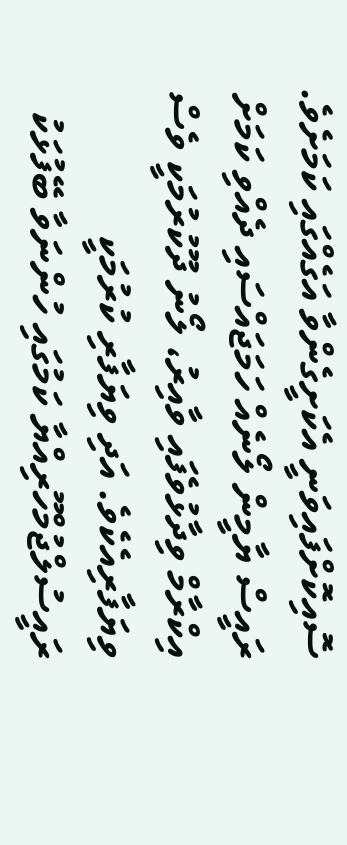ސޮއިކޮށްފައިވަނީ އެކަށީގެންވާ އަގެއްގައި ކަމަށެވެ.
ރައީސް ޔާމީން ލޯނެއް ހަމަޖައްސައި ދެއްވި ކަމަށް އިކްރާމް ވިދާޅުވެފައި ވާއިރު، ލޯނު ދޫކުރުމަކީ ވެސް ވިޔަފާރިއެކެވެ. އަދި ވިޔަފާރި ކުރުމަކީ ރައީސުލްޖުމްހޫރިއްޔާ ކަމުގައި ހުންނަވާ ބޭފުޅަކު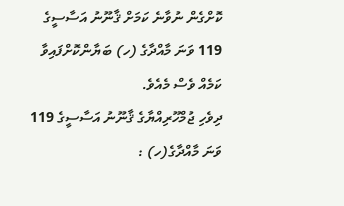ކޮށްގެން ނުވާނެ ކަމަށް ޤާނޫނު އަސާސީގެ 119 ވަނަ މާއްދާގެ (ހ) ބަޔާންކޮށްފައިވާ ކަމެއް ވެސް މެއެވެ.
ދިވެހި ޖުމްހޫރިއްޔާގެ ޤާނޫނު އަސާސީގެ 119 ވަނަ މާއްދާގެ(ހ) :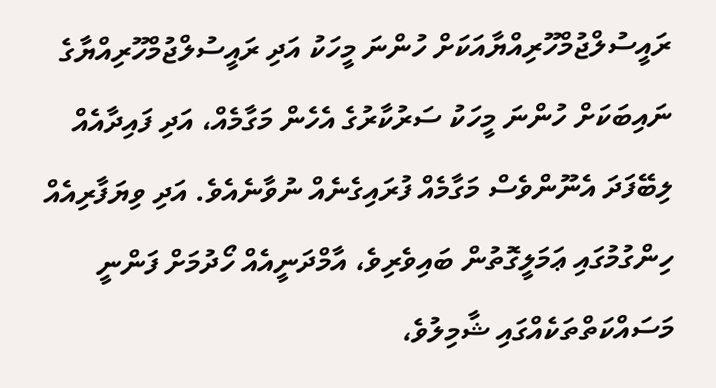ރައީސުލްޖުމްހޫރިއްޔާއަކަށް ހުންނަ މީހަކު އަދި ރައީސުލްޖުމްހޫރިއްޔާގެ ނައިބަކަށް ހުންނަ މީހަކު ސަރުކާރުގެ އެހެން މަގާމެއް، އަދި ފައިދާއެއް ލިބޭފަދަ އެނޫންވެސް މަގާމެއް ފުރައިގެނެއް ނުވާނެއެވެ. އަދި ވިޔަފާރިއެއް ހިންގުމުގައި ޢަމަލީގޮތުން ބައިވެރިވެ، އާމްދަނީއެއް ހޯދުމަށް ފަންނީ މަސައްކަތްތަކެއްގައި ޝާމިލުވެ،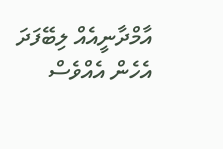އާމްދާނީއެއް ލިބޭފަދަ އެހެން އެއްވެސް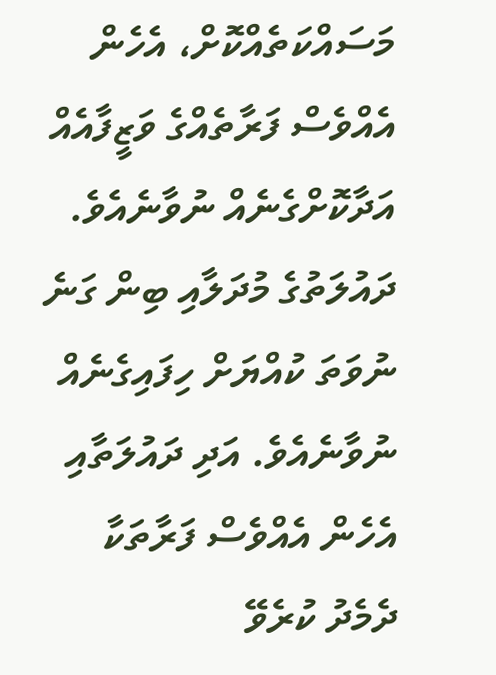މަސައްކަތެއްކޮށް، އެހެން އެއްވެސް ފަރާތެއްގެ ވަޒީފާއެއް އަދާކޮށްގެނެއް ނުވާނެއެވެ. ދައުލަތުގެ މުދަލާއި ބިން ގަނެ ނުވަތަ ކުއްޔަށް ހިފައިގެނެއް ނުވާނެއެވެ. އަދި ދައުލަތާއި އެހެން އެއްވެސް ފަރާތަކާ ދެމެދު ކުރެވޭ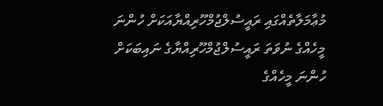މުޢާމަލާތެއްގައި ރައީސުލްޖުމްހޫރިއްޔާއަކަށް ހުންނަ މީހެއްގެ ނުވަތަ ރައީސުލްޖުމްހޫރިއްޔާގެ ނައިބަކަށް ހުންނަ މީހެއްގެ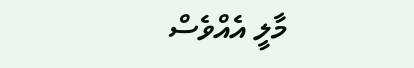މާލީ އެއްވެސް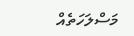މަސްލަހަތެއް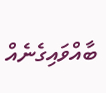ބާއްވައިގެނެއް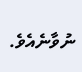ނުވާނެއެވެ.